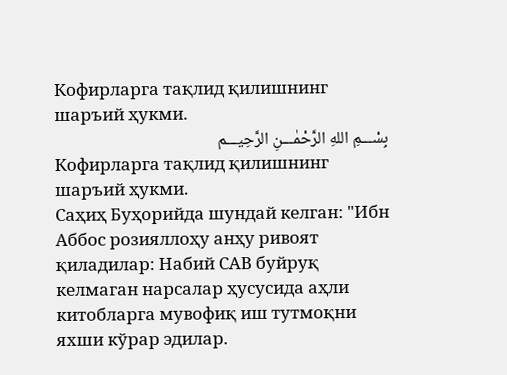Кофирларга тақлид қилишнинг шаръий ҳукми.
بِسْـــمِ اللهِ الرَّحْمٰـــنِ الرَّحِيـــم
Кофирларга тақлид қилишнинг шаръий ҳукми.
Саҳиҳ Буҳорийда шундай келган: "Ибн Аббос розияллоҳу анҳу ривоят қиладилар: Набий САВ буйруқ келмаган нарсалар ҳусусида аҳли китобларга мувофиқ иш тутмоқни яхши кўрар эдилар.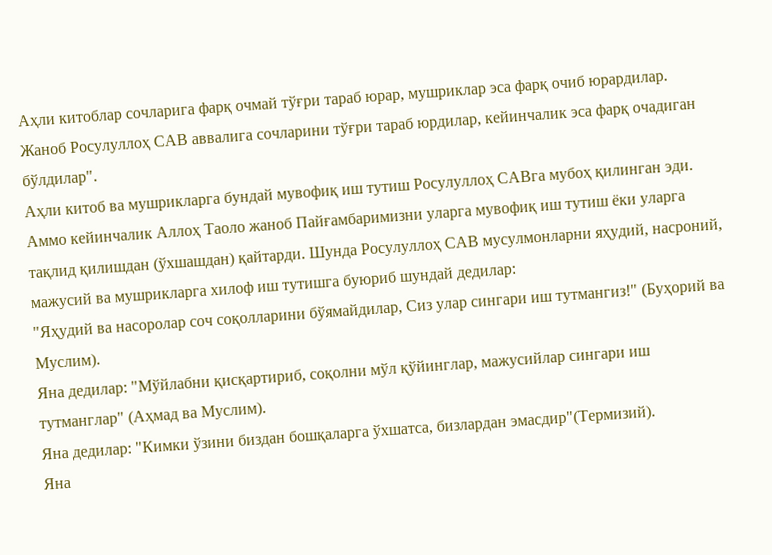Аҳли китоблар сочларига фарқ очмай тўғри тараб юрар, мушриклар эса фарқ очиб юрардилар. Жаноб Росулуллоҳ САВ аввалига сочларини тўғри тараб юрдилар, кейинчалик эса фарқ очадиган бўлдилар".
Аҳли китоб ва мушрикларга бундай мувофиқ иш тутиш Росулуллоҳ САВга мубоҳ қилинган эди. Аммо кейинчалик Аллоҳ Таоло жаноб Пайғамбаримизни уларга мувофиқ иш тутиш ёки уларга тақлид қилишдан (ўхшашдан) қайтарди. Шунда Росулуллоҳ САВ мусулмонларни яҳудий, насроний, мажусий ва мушрикларга хилоф иш тутишга буюриб шундай дедилар:
"Яҳудий ва насоролар соч соқолларини бўямайдилар, Сиз улар сингари иш тутмангиз!" (Буҳорий ва Муслим).
Яна дедилар: "Мўйлабни қисқартириб, соқолни мўл қўйинглар, мажусийлар сингари иш тутманглар" (Аҳмад ва Муслим).
Яна дедилар: "Кимки ўзини биздан бошқаларга ўхшатса, бизлардан эмасдир"(Термизий).
Яна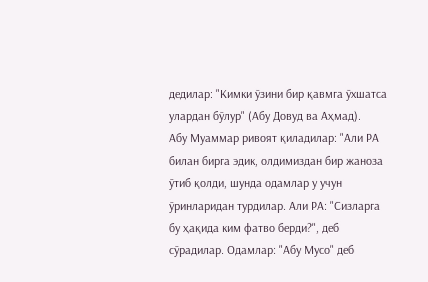дедилар: "Кимки ўзини бир қавмга ўхшатса улардан бўлур" (Абу Довуд ва Аҳмад).
Абу Муаммар ривоят қиладилар: "Али РА билан бирга эдик, олдимиздан бир жаноза ўтиб қолди, шунда одамлар у учун ўринларидан турдилар. Али РА: "Сизларга бу ҳақида ким фатво берди?", деб сўрадилар. Одамлар: "Абу Мусо" деб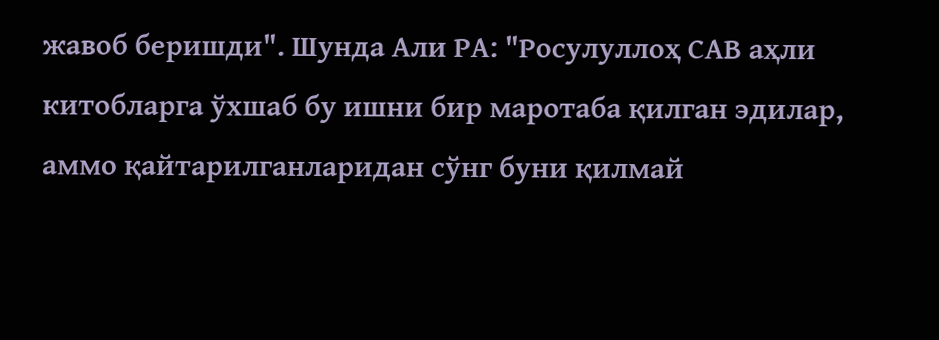жавоб беришди". Шунда Али РА: "Росулуллоҳ САВ аҳли китобларга ўхшаб бу ишни бир маротаба қилган эдилар, аммо қайтарилганларидан сўнг буни қилмай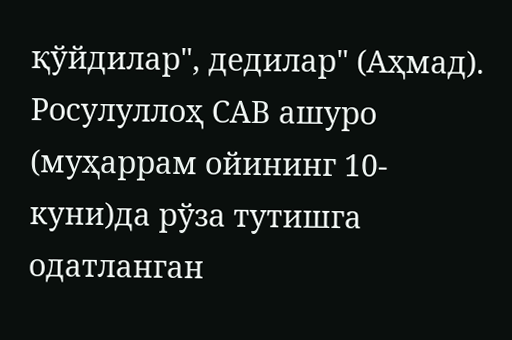қўйдилар", дедилар" (Аҳмад).
Росулуллоҳ САВ ашуро (муҳаррам ойининг 10- куни)да рўза тутишга одатланган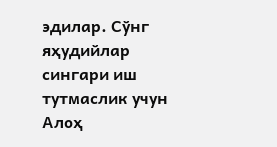эдилар. Сўнг яҳудийлар сингари иш тутмаслик учун Алоҳ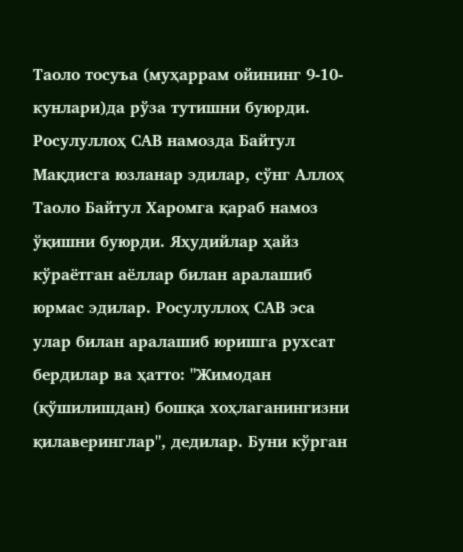Таоло тосуъа (муҳаррам ойининг 9-10- кунлари)да рўза тутишни буюрди. Росулуллоҳ САВ намозда Байтул Мақдисга юзланар эдилар, сўнг Аллоҳ Таоло Байтул Харомга қараб намоз ўқишни буюрди. Яҳудийлар ҳайз кўраётган аёллар билан аралашиб юрмас эдилар. Росулуллоҳ САВ эса улар билан аралашиб юришга рухсат бердилар ва ҳатто: "Жимодан (қўшилишдан) бошқа хоҳлаганингизни қилаверинглар", дедилар. Буни кўрган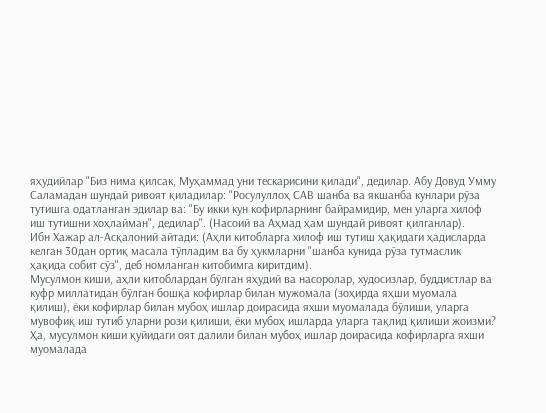яҳудийлар "Биз нима қилсак, Муҳаммад уни тескарисини қилади", дедилар. Абу Довуд Умму Саламадан шундай ривоят қиладилар: "Росулуллоҳ САВ шанба ва якшанба кунлари рўза тутишга одатланган эдилар ва: "Бу икки кун кофирларнинг байрамидир, мен уларга хилоф иш тутишни хоҳлайман", дедилар". (Насоий ва Аҳмад ҳам шундай ривоят қилганлар).
Ибн Хажар ал-Асқалоний айтади: (Аҳли китобларга хилоф иш тутиш ҳақидаги ҳадисларда келган 30дан ортиқ масала тўпладим ва бу ҳукмларни "шанба кунида рўза тутмаслик ҳақида собит сўз", деб номланган китобимга киритдим).
Мусулмон киши, аҳли китоблардан бўлган яҳудий ва насоролар, худосизлар, буддистлар ва куфр миллатидан бўлган бошқа кофирлар билан мужомала (зоҳирда яҳши муомала қилиш), ёки кофирлар билан мубоҳ ишлар доирасида яхши муомалада бўлиши, уларга мувофиқ иш тутиб уларни рози қилиши, ёки мубоҳ ишларда уларга тақлид қилиши жоизми? Ҳа, мусулмон киши қуйидаги оят далили билан мубоҳ ишлар доирасида кофирларга яхши муомалада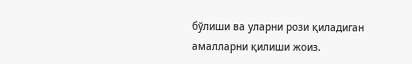бўлиши ва уларни рози қиладиган амалларни қилиши жоиз.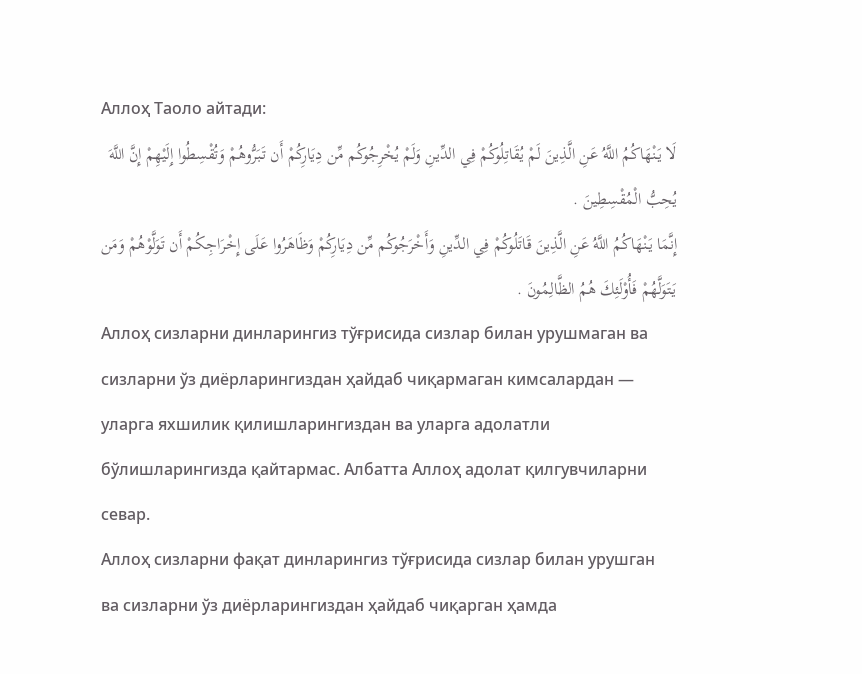Аллоҳ Таоло айтади:
لَا يَنْهَاكُمُ اللَّهُ عَنِ الَّذِينَ لَمْ يُقَاتِلُوكُمْ فِي الدِّينِ وَلَمْ يُخْرِجُوكُم مِّن دِيَارِكُمْ أَن تَبَرُّوهُمْ وَتُقْسِطُوا إِلَيْهِمْ إِنَّ اللَّهَ يُحِبُّ الْمُقْسِطِينَ .
إِنَّمَا يَنْهَاكُمُ اللَّهُ عَنِ الَّذِينَ قَاتَلُوكُمْ فِي الدِّينِ وَأَخْرَجُوكُم مِّن دِيَارِكُمْ وَظَاهَرُوا عَلَى إِخْرَاجِكُمْ أَن تَوَلَّوْهُمْ وَمَن يَتَوَلَّهُمْ فَأُوْلَئِكَ هُمُ الظَّالِمُونَ .
Аллоҳ сизларни динларингиз тўғрисида сизлар билан урушмаган ва сизларни ўз диёрларингиздан ҳайдаб чиқармаган кимсалардан — уларга яхшилик қилишларингиздан ва уларга адолатли бўлишларингизда қайтармас. Албатта Аллоҳ адолат қилгувчиларни севар.
Аллоҳ сизларни фақат динларингиз тўғрисида сизлар билан урушган ва сизларни ўз диёрларингиздан ҳайдаб чиқарган ҳамда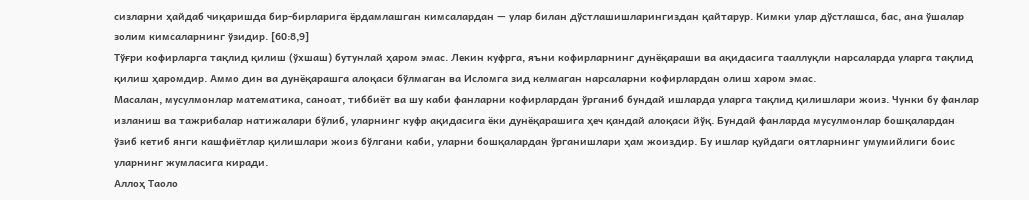сизларни ҳайдаб чиқаришда бир-бирларига ёрдамлашган кимсалардан — улар билан дўстлашишларингиздан қайтарур. Кимки улар дўстлашса, бас, ана ўшалар золим кимсаларнинг ўзидир. [60:8,9]
Тўғри кофирларга тақлид қилиш (ўхшаш) бутунлай ҳаром эмас. Лекин куфрга, яъни кофирларнинг дунёқараши ва ақидасига тааллуқли нарсаларда уларга тақлид қилиш ҳаромдир. Аммо дин ва дунёқарашга алоқаси бўлмаган ва Исломга зид келмаган нарсаларни кофирлардан олиш харом эмас.
Масалан, мусулмонлар математика, саноат, тиббиёт ва шу каби фанларни кофирлардан ўрганиб бундай ишларда уларга тақлид қилишлари жоиз. Чунки бу фанлар изланиш ва тажрибалар натижалари бўлиб, уларнинг куфр ақидасига ёки дунёқарашига ҳеч қандай алоқаси йўқ. Бундай фанларда мусулмонлар бошқалардан ўзиб кетиб янги кашфиётлар қилишлари жоиз бўлгани каби, уларни бошқалардан ўрганишлари ҳам жоиздир. Бу ишлар қуйдаги оятларнинг умумийлиги боис уларнинг жумласига киради.
Аллоҳ Таоло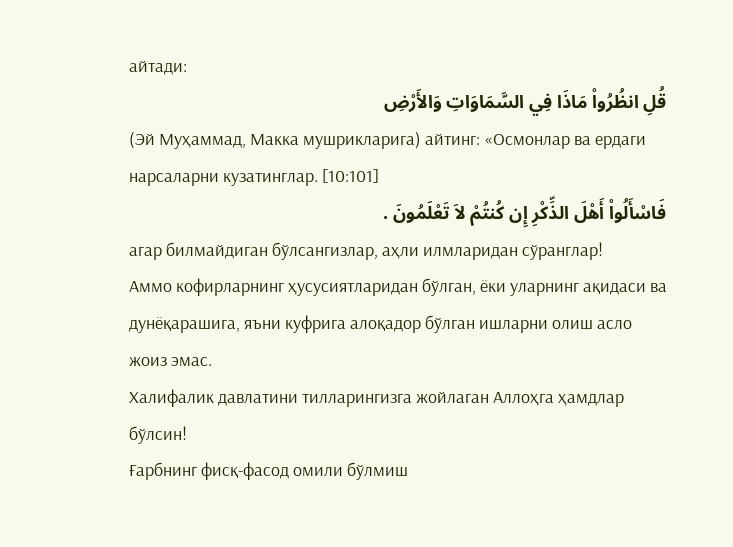айтади:
قُلِ انظُرُواْ مَاذَا فِي السَّمَاوَاتِ وَالأَرْضِ
(Эй Муҳаммад, Макка мушрикларига) айтинг: «Осмонлар ва ердаги нарсаларни кузатинглар. [10:101]
فَاسْأَلُواْ أَهْلَ الذِّكْرِ إِن كُنتُمْ لاَ تَعْلَمُونَ .
агар билмайдиган бўлсангизлар, аҳли илмларидан сўранглар!
Аммо кофирларнинг ҳусусиятларидан бўлган, ёки уларнинг ақидаси ва дунёқарашига, яъни куфрига алоқадор бўлган ишларни олиш асло жоиз эмас.
Халифалик давлатини тилларингизга жойлаган Аллоҳга ҳамдлар бўлсин!
Ғарбнинг фисқ-фасод омили бўлмиш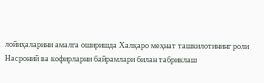лойиҳаларини амалга оширишда Халқаро меҳнат ташкилотининг роли
Насроний ва кофирларни байрамлари билан табриклаш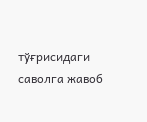тўғрисидаги саволга жавоб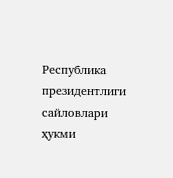Республика президентлиги сайловлари ҳукми